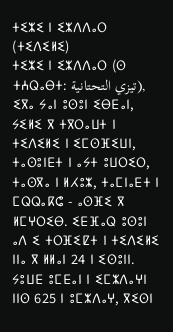ⵜⵉⵣⵉ ⵏ ⵉⵣⴷⴷⴰⵔ (ⵜⵉⴷⵉⵍⵉ)
ⵜⵉⵣⵉ ⵏ ⵉⵣⴷⴷⴰⵔ (ⵙ ⵜⵄⵕⴰⴱⵜ: تيزي التحتانية), ⵉⴳⴰ ⵢⴰⵏ ⵓⵙⵓⵏ ⵉⴱⴹⴰⵏ, ⵢⵉⵍⵉ ⴳ ⵜⴳⵔⴰⵡⵜ ⵏ ⵜⵉⴷⵉⵍⵉ ⵏ ⵉⵎⵙⴼⵉⵡⵏ, ⵜⴰⵙⵓⵏⴹⵜ ⵏ ⴰⵢⵜ ⵓⵡⵔⵉⵔ, ⵜⴰⵙⴳⴰ ⵏ ⵍⵃⵓⵣ, ⵜⴰⵎⵏⴰⴹⵜ ⵏ ⵎⵕⵕⴰⴽⵛ - ⴰⵙⴼⵉ ⴳ ⵍⵎⵖⵔⵉⴱ. ⵉⴹⴼⴰⵕ ⵓⵙⵓⵏ ⴰⴷ ⵉ ⵜⵔⴼⵉⵇⵜ ⵏ ⵜⵉⴷⵉⵍⵉ ⵏⵏⴰ ⴳ ⵍⵍⴰⵏ 24 ⵏ ⵉⵙⵓⵏⵏ. ⵢⵓⵡⴹ ⵓⵎⴹⴰⵏ ⵏ ⵉⵎⵣⴷⴰⵖⵏ ⵏⵏⵙ 625 ⵏ ⵓⵎⵣⴷⴰⵖ, ⴳⵉⵙⵏ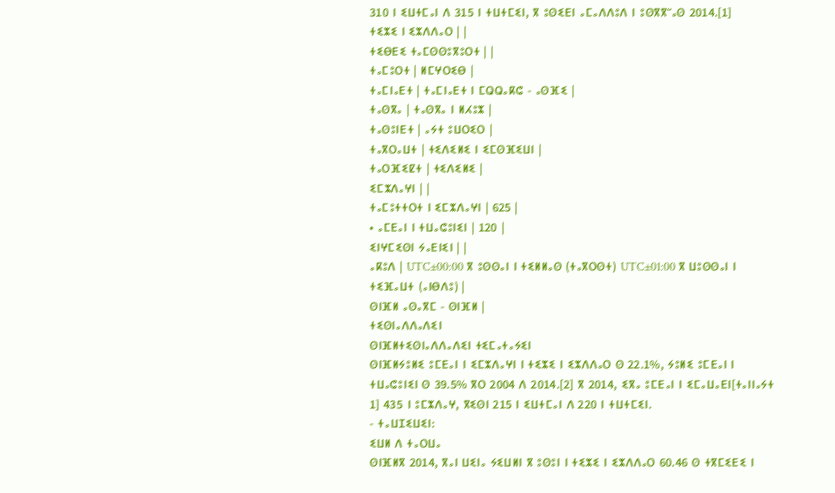310 ⵏ ⵉⵡⵜⵎⴰⵏ ⴷ 315 ⵏ ⵜⵡⵜⵎⵉⵏ, ⴳ ⵓⵙⵉⴹⵏ ⴰⵎⴰⴷⴷⵓⴷ ⵏ ⵓⵙⴳⴳⵯⴰⵙ 2014.[1]
ⵜⵉⵣⵉ ⵏ ⵉⵣⴷⴷⴰⵔ | |
ⵜⵉⴱⴹⵉ ⵜⴰⵎⵙⵙⵓⴳⵓⵔⵜ | |
ⵜⴰⵎⵓⵔⵜ | ⵍⵎⵖⵔⵉⴱ |
ⵜⴰⵎⵏⴰⴹⵜ | ⵜⴰⵎⵏⴰⴹⵜ ⵏ ⵎⵕⵕⴰⴽⵛ - ⴰⵙⴼⵉ |
ⵜⴰⵙⴳⴰ | ⵜⴰⵙⴳⴰ ⵏ ⵍⵃⵓⵣ |
ⵜⴰⵙⵓⵏⴹⵜ | ⴰⵢⵜ ⵓⵡⵔⵉⵔ |
ⵜⴰⴳⵔⴰⵡⵜ | ⵜⵉⴷⵉⵍⵉ ⵏ ⵉⵎⵙⴼⵉⵡⵏ |
ⵜⴰⵔⴼⵉⵇⵜ | ⵜⵉⴷⵉⵍⵉ |
ⵉⵎⵣⴷⴰⵖⵏ | |
ⵜⴰⵎⵓⵜⵜⵔⵜ ⵏ ⵉⵎⵣⴷⴰⵖⵏ | 625 |
• ⴰⵎⴹⴰⵏ ⵏ ⵜⵡⴰⵛⵓⵏⵉⵏ | 120 |
ⵉⵏⵖⵎⵉⵙⵏ ⵢⴰⴹⵏⵉⵏ | |
ⴰⴽⵓⴷ | UTC±00:00 ⴳ ⵓⵙⵙⴰⵏ ⵏ ⵜⵉⵍⵍⴰⵙ (ⵜⴰⴳⵔⵙⵜ) UTC±01:00 ⴳ ⵡⵓⵙⵙⴰⵏ ⵏ ⵜⵉⴼⴰⵡⵜ (ⴰⵏⴱⴷⵓ) |
ⵙⵏⴼⵍ ⴰⵙⴰⴳⵎ - ⵙⵏⴼⵍ |
ⵜⵉⵙⵏⴰⴷⴷⴰⴷⵉⵏ
ⵙⵏⴼⵍⵜⵉⵙⵏⴰⴷⴷⴰⴷⵉⵏ ⵜⵉⵎⴰⵜⴰⵢⵉⵏ
ⵙⵏⴼⵍⵢⵓⵍⵉ ⵓⵎⴹⴰⵏ ⵏ ⵉⵎⵣⴷⴰⵖⵏ ⵏ ⵜⵉⵣⵉ ⵏ ⵉⵣⴷⴷⴰⵔ ⵙ 22.1%, ⵢⵓⵍⵉ ⵓⵎⴹⴰⵏ ⵏ ⵜⵡⴰⵛⵓⵏⵉⵏ ⵙ 39.5% ⴳⵔ 2004 ⴷ 2014.[2] ⴳ 2014, ⵉⴳⴰ ⵓⵎⴹⴰⵏ ⵏ ⵉⵎⴰⵡⴰⴹⵏ[ⵜⴰⵏⵏⴰⵢⵜ 1] 435 ⵏ ⵓⵎⵣⴷⴰⵖ, ⴳⵉⵙⵏ 215 ⵏ ⵉⵡⵜⵎⴰⵏ ⴷ 220 ⵏ ⵜⵡⵜⵎⵉⵏ.
- ⵜⴰⵡⵊⵉⵡⵉⵏ:
ⵉⵡⵍ ⴷ ⵜⴰⵔⵡⴰ
ⵙⵏⴼⵍⴳ 2014, ⴳⴰⵏ ⵡⵉⵏⴰ ⵢⵉⵡⵍⵏ ⴳ ⵓⵙⵓⵏ ⵏ ⵜⵉⵣⵉ ⵏ ⵉⵣⴷⴷⴰⵔ 60.46 ⵙ ⵜⴳⵎⵉⴹⵉ ⵏ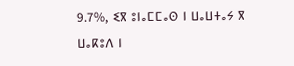9.7%, ⵉⴳ ⵓⵏⴰⵎⵎⴰⵙ ⵏ ⵡⴰⵡⵜⴰⵢ ⴳ ⵡⴰⴽⵓⴷ ⵏ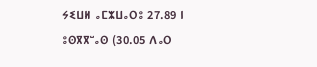ⵢⵉⵡⵍ ⴰⵎⵣⵡⴰⵔⵓ 27.89 ⵏ ⵓⵙⴳⴳⵯⴰⵙ (30.05 ⴷⴰⵔ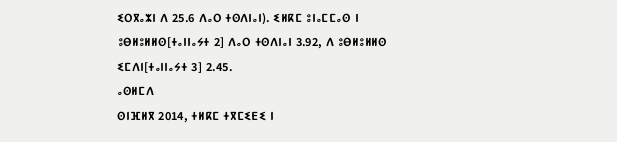ⵉⵔⴳⴰⵣⵏ ⴷ 25.6 ⴷⴰⵔ ⵜⵙⴷⵏⴰⵏ). ⵉⵍⴽⵎ ⵓⵏⴰⵎⵎⴰⵙ ⵏ ⵓⴱⵍⵓⵍⵍⵙ[ⵜⴰⵏⵏⴰⵢⵜ 2] ⴷⴰⵔ ⵜⵙⴷⵏⴰⵏ 3.92, ⴷ ⵓⴱⵍⵓⵍⵍⵙ ⵉⵎⴷⵏ[ⵜⴰⵏⵏⴰⵢⵜ 3] 2.45.
ⴰⵙⵍⵎⴷ
ⵙⵏⴼⵍⴳ 2014, ⵜⵍⴽⵎ ⵜⴳⵎⵉⴹⵉ ⵏ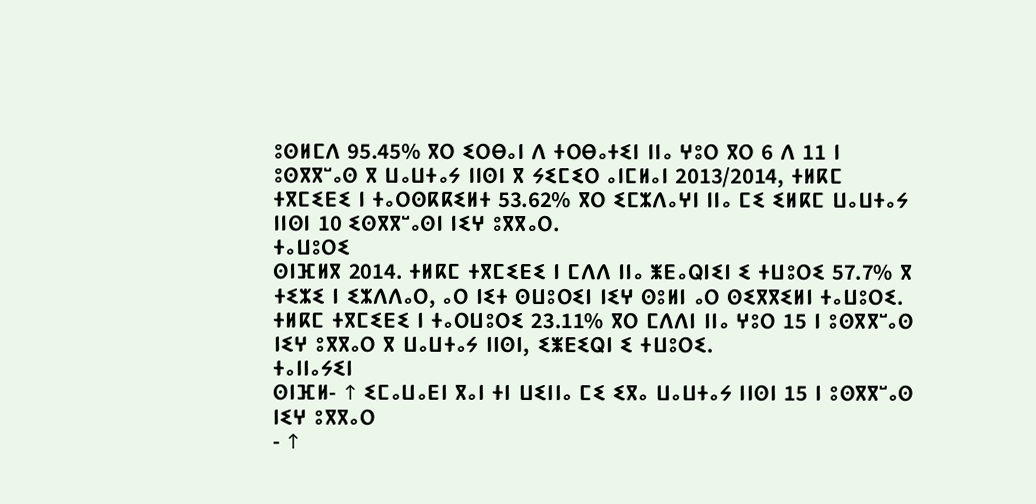ⵓⵙⵍⵎⴷ 95.45% ⴳⵔ ⵉⵔⴱⴰⵏ ⴷ ⵜⵔⴱⴰⵜⵉⵏ ⵏⵏⴰ ⵖⵓⵔ ⴳⵔ 6 ⴷ 11 ⵏ ⵓⵙⴳⴳⵯⴰⵙ ⴳ ⵡⴰⵡⵜⴰⵢ ⵏⵏⵙⵏ ⴳ ⵢⵉⵎⵉⵔ ⴰⵏⵎⵍⴰⵏ 2013/2014, ⵜⵍⴽⵎ ⵜⴳⵎⵉⴹⵉ ⵏ ⵜⴰⵔⵙⴽⴽⵉⵍⵜ 53.62% ⴳⵔ ⵉⵎⵣⴷⴰⵖⵏ ⵏⵏⴰ ⵎⵉ ⵉⵍⴽⵎ ⵡⴰⵡⵜⴰⵢ ⵏⵏⵙⵏ 10 ⵉⵙⴳⴳⵯⴰⵙⵏ ⵏⵉⵖ ⵓⴳⴳⴰⵔ.
ⵜⴰⵡⵓⵔⵉ
ⵙⵏⴼⵍⴳ 2014. ⵜⵍⴽⵎ ⵜⴳⵎⵉⴹⵉ ⵏ ⵎⴷⴷ ⵏⵏⴰ ⵥⴹⴰⵕⵏⵉⵏ ⵉ ⵜⵡⵓⵔⵉ 57.7% ⴳ ⵜⵉⵣⵉ ⵏ ⵉⵣⴷⴷⴰⵔ, ⴰⵔ ⵏⵉⵜ ⵙⵡⵓⵔⵉⵏ ⵏⵉⵖ ⵙⵓⵍⵏ ⴰⵔ ⵙⵉⴳⴳⵉⵍⵏ ⵜⴰⵡⵓⵔⵉ. ⵜⵍⴽⵎ ⵜⴳⵎⵉⴹⵉ ⵏ ⵜⴰⵔⵡⵓⵔⵉ 23.11% ⴳⵔ ⵎⴷⴷⵏ ⵏⵏⴰ ⵖⵓⵔ 15 ⵏ ⵓⵙⴳⴳⵯⴰⵙ ⵏⵉⵖ ⵓⴳⴳⴰⵔ ⴳ ⵡⴰⵡⵜⴰⵢ ⵏⵏⵙⵏ, ⵉⵥⴹⵉⵕⵏ ⵉ ⵜⵡⵓⵔⵉ.
ⵜⴰⵏⵏⴰⵢⵉⵏ
ⵙⵏⴼⵍ- ↑ ⵉⵎⴰⵡⴰⴹⵏ ⴳⴰⵏ ⵜⵏ ⵡⵉⵏⵏⴰ ⵎⵉ ⵉⴳⴰ ⵡⴰⵡⵜⴰⵢ ⵏⵏⵙⵏ 15 ⵏ ⵓⵙⴳⴳⵯⴰⵙ ⵏⵉⵖ ⵓⴳⴳⴰⵔ
- ↑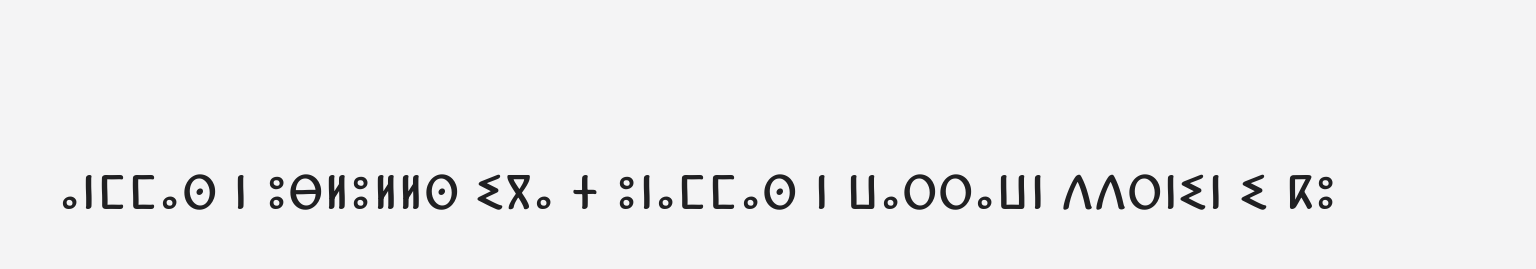ⴰⵏⵎⵎⴰⵙ ⵏ ⵓⴱⵍⵓⵍⵍⵙ ⵉⴳⴰ ⵜ ⵓⵏⴰⵎⵎⴰⵙ ⵏ ⵡⴰⵔⵔⴰⵡⵏ ⴷⴷⵔⵏⵉⵏ ⵉ ⴽⵓ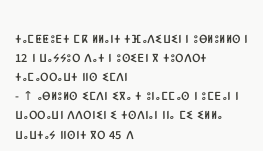ⵜⴰⵎⵟⵟⵓⴹⵜ ⵎⴽ ⵍⵍⴰⵏⵜ ⵜⴼⴰⴷⵉⵡⵉⵏ ⵏ ⵓⴱⵍⵓⵍⵍⵙ ⵏ 12 ⵏ ⵡⴰⵢⵢⵓⵔ ⴷⴰⵜ ⵏ ⵓⵙⵉⴹⵏ ⴳ ⵜⵓⵔⴷⵔⵜ ⵜⴰⵎⴰⵔⵔⴰⵡⵜ ⵏⵏⵙ ⵉⵎⴷⵏ
- ↑ ⴰⴱⵍⵓⵍⵙ ⵉⵎⴷⵏ ⵉⴳⴰ ⵜ ⵓⵏⴰⵎⵎⴰⵙ ⵏ ⵓⵎⴹⴰⵏ ⵏ ⵡⴰⵔⵔⴰⵡⵏ ⴷⴷⵔⵏⵉⵏ ⵉ ⵜⵙⴷⵏⴰⵏ ⵏⵏⴰ ⵎⵉ ⵉⵍⵍⴰ ⵡⴰⵡⵜⴰⵢ ⵏⵏⵙⵏⵜ ⴳⵔ 45 ⴷ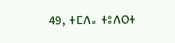49, ⵜⵎⴷⴰ ⵜⵓⴷⵔⵜ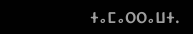ⵜⴰⵎⴰⵔⵔⴰⵡⵜ.